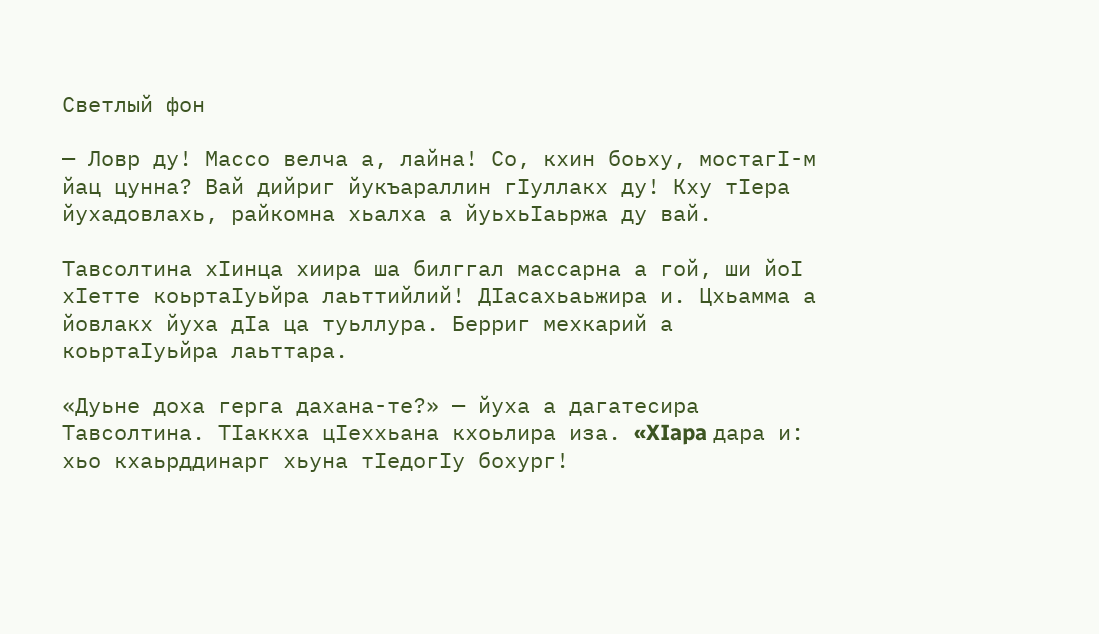Светлый фон

— Ловр ду! Массо велча а, лайна! Со, кхин боьху, мостагI-м йац цунна? Вай дийриг йукъараллин гIуллакх ду! Кху тIера йухадовлахь, райкомна хьалха а йуьхьIаьржа ду вай.

Тавсолтина хIинца хиира ша билггал массарна а гой, ши йоI хIетте коьртаIуьйра лаьттийлий! ДIасахьаьжира и. Цхьамма а йовлакх йуха дIа ца туьллура. Берриг мехкарий а коьртаIуьйра лаьттара.

«Дуьне доха герга дахана-те?» — йуха а дагатесира Тавсолтина. ТIаккха цIеххьана кхоьлира иза. «XIapa дара и: хьо кхаьрддинарг хьуна тIедогIу бохург!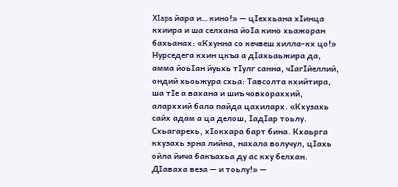XIapa йара и… кино!» — цIеххьана хIинца кхиира и ша селхана йоIа кино хьажоран бахьанах: «Кхунна со кечвеш хилла-кх цо!» Нурседега кхин цкъа а дIахьаьжира да, амма йоьIан йуьхь тIулг санна, чIагIйеллий, ондий хьоьжура схьа: Тавсолта кхийтира, ша тIе а вахана и шиъ човхораххий, аларххий бала пайда цахиларх. «Кхузахь сайх адам а ца делош, IадIар тоьлу. Схьагарехь, хIокхара барт бина. Кхаьрга кхузахь эрна лийна, нахала волучул, цIахь ойла йича бакъахьа ду ас кху белхан. ДIаваха веза — и тоьлу!» —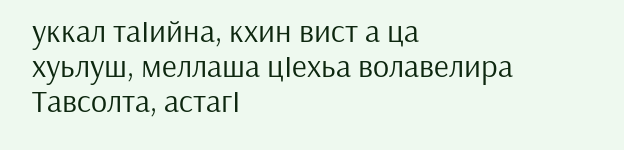уккал таIийна, кхин вист а ца хуьлуш, меллаша цIехьа волавелира Тавсолта, астагI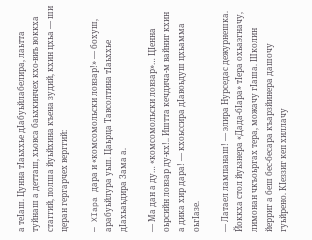а теIаш. Цунна тIаьххье дIабуьйлабелира, лаьтта туйнаш а детташ, хьовса баьхкинчех кхо-виъ воккха стаггий, полша йуьйхина къена зудий, кхин цхьа — ши церан гергарчех верггий:

— XIapa дара и «комсомольски ловзар!» — бохуш, арабуьйлура уьш. Цаьрца Тавсолтина тIаьххье дIахьаьдира Зама а.

— Ма дан а ду… «комсомольски ловзар»… ЦIенна оьрсийн ловзар ду-кх!.. Иштта кечдича-м вайниг кхин а дика хир дара! — кхоьссира дIавоьдуш цхьамма оьгIазе.

— Латаел лампанаш! — элира Нурседас дежурнешка. Йоккха стол йуьзнера «Дада-бIара» тIера охьаэгначу, лимонан чкъоьргах тера, можачу гIаша. Школин йерриг а беш бес-бесара къарзйинера дашочу гуьйрено. КIеззиг кеп хиллачу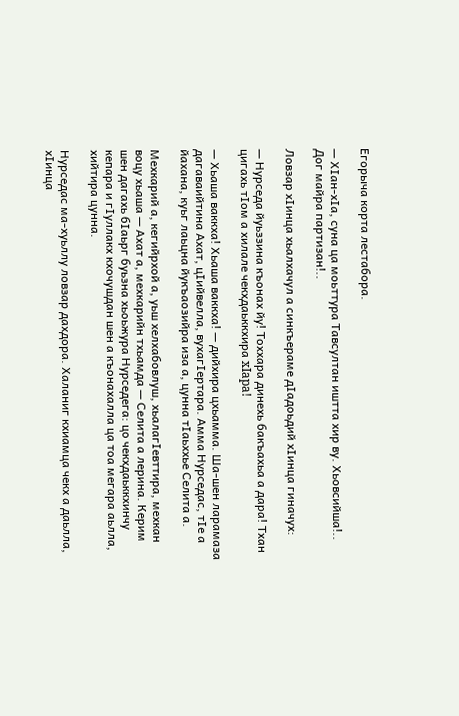Егорыча корта лестабора.

— ХIан-хIа, суна ца моьттура Тавсултан иштта хир ву. Хьовсийша!.. Дог майра партизан!..

Ловзар хIинца хьалхачул а синкъераме дIадоьдий хIинца гиначух:

— Нурседа йуьззина къонах йу! Тоххара динехь бакъахьа а дара! Тхан цигахь тIом а хилале чекхдаьккхира xIapa!

— Хьаша ваккха! Хьаша ваккха! — дийхира цхьамма. Ша-шен ларамаза дагаваийтина Ахат, цIийвелла, вухагIертара. Амма Нурседас, тIе а йахана, куьг лаьцна йукъаозийра иза а, цунна тIаьххье Селита а.

Мехкарий а, кегийрхой а, уьш хелхабовлуш, хьалагIевттира, мехкан воцу хьаша — Ахат а, мехкарийн тхьамда — Селита а лерина. Керим шен дагахь бIаьрг буьзна хьоьжура Нурседега: цо чекхдаьккхинчу кепара и гIуллакх кхочушдан шен а къонахалла ца тоа мегара аьлла, хийтира цунна.

Нурседас ма-хуьллу ловзар дахдора. Халаниг кхиамца чекх а даьлла, хIинца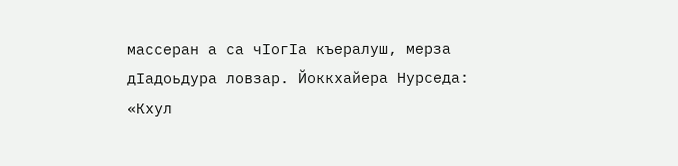массеран а са чIогIа къералуш, мерза дIадоьдура ловзар. Йоккхайера Нурседа: «Кхул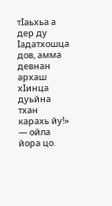тIаьхьа а дер ду Iадатхошца дов, амма девнан архаш хIинца дуьйна тхан карахь йу!» — ойла йора цо.